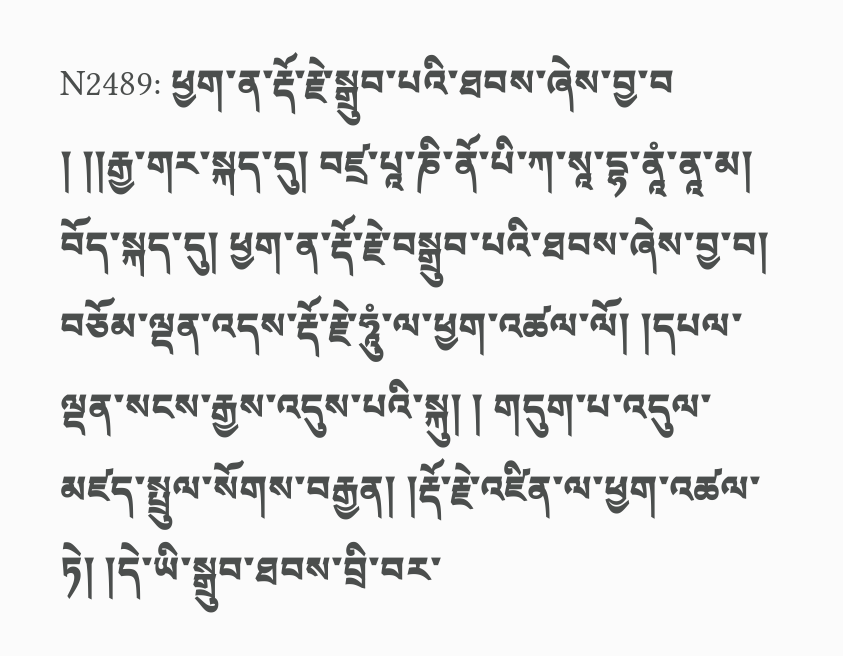N2489: ཕྱག་ན་རྡོ་རྗེ་སྒྲུབ་པའི་ཐབས་ཞེས་བྱ་བ
། །།རྒྱ་གར་སྐད་དུ། བཛྲ་པཱ་ཎི་ནོ་པི་ཀ་སཱ་དྷ་ནཱཾ་ནཱ་མ། བོད་སྐད་དུ། ཕྱག་ན་རྡོ་རྗེ་བསྒྲུབ་པའི་ཐབས་ཞེས་བྱ་བ། བཅོམ་ལྡན་འདས་རྡོ་རྗེ་ཧཱུཾ་ལ་ཕྱག་འཚལ་ལོ། །དཔལ་ལྡན་སངས་རྒྱས་འདུས་པའི་སྐུ། ། གདུག་པ་འདུལ་མཛད་སྤྲུལ་སོགས་བརྒྱན། །རྡོ་རྗེ་འཛིན་ལ་ཕྱག་འཚལ་ཏེ། །དེ་ཡི་སྒྲུབ་ཐབས་བྲི་བར་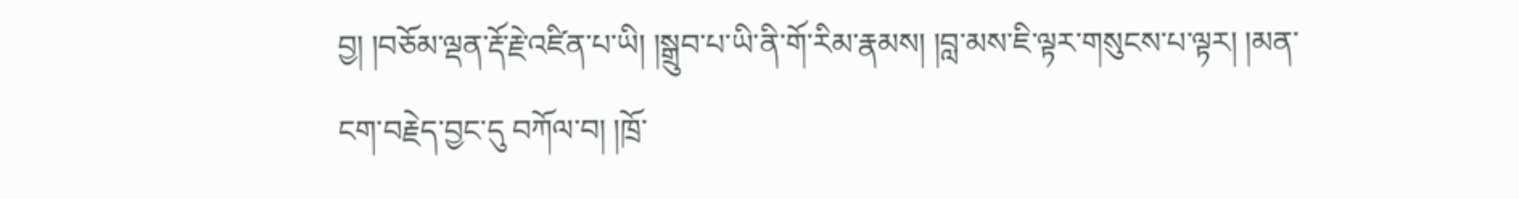བྱ། །བཅོམ་ལྡན་རྡོ་རྗེ་འཛིན་པ་ཡི། །སྒྲུབ་པ་ཡི་ནི་གོ་རིམ་རྣམས། །བླ་མས་ཇི་ལྟར་གསུངས་པ་ལྟར། །མན་ངག་བརྗེད་བྱང་དུ བཀོལ་བ། །ཁྲོ་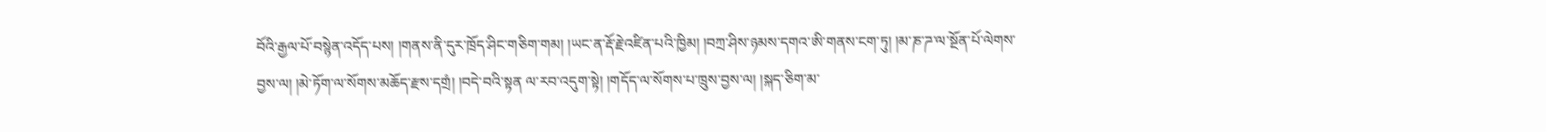བོའི་རྒྱལ་པོ་བསྙེན་འདོད་པས། །གནས་ནི་དུར་ཁྲོད་ཤིང་གཅིག་གམ། །ཡང་ན་རྡོ་རྗེ་འཛིན་པའི་ཁྱིམ། །བཀྲ་ཤིས་ཉམས་དགའ་ཨི་གནས་ངག་ཏུ། །མ་ཎ་ཌ་ལ་སྔོན་པོ་ལེགས་བྱས་ལ། །མེ་ཏོག་ལ་སོགས་མཆོད་རྫས་དགྲཾ། །བདེ་བའི་སྟན ལ་རབ་འདུག་སྟེ། །གདོད་ལ་སོགས་པ་ཁྲུས་བྱས་ལ། །སྐད་ཅིག་མ་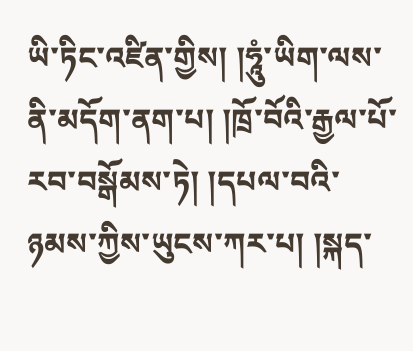ཡི་ཏིང་འཛིན་གྱིས། །ཧཱུཾ་ཡིག་ལས་ནི་མདོག་ནག་པ། །ཁྲོ་བོའི་རྒྱལ་པོ་རབ་བསྒོམས་ཏེ། །དཔལ་བའི་ཉམས་ཀྱིས་ཡུངས་ཀར་པ། །སྐད་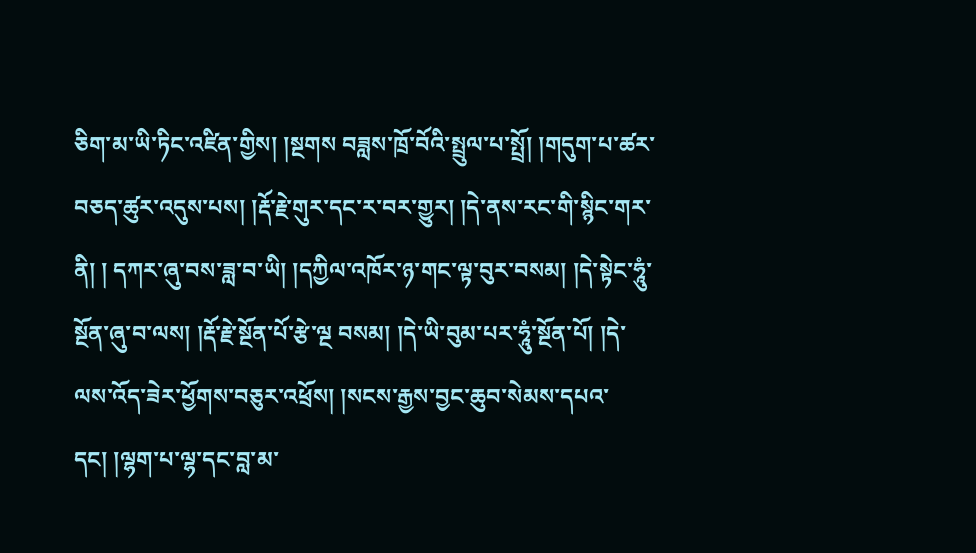ཅིག་མ་ཡི་ཏིང་འཛིན་གྱིས། །སྔགས བཟླས་ཁྲོ་བོའི་སྤྲུལ་པ་སྤྲོ། །གདུག་པ་ཚར་བཅད་ཚུར་འདུས་པས། །རྡོ་རྗེ་གུར་དང་ར་བར་གྱུར། །དེ་ནས་རང་གི་སྙིང་གར་ནི། ། དཀར་ཞུ་བས་ཟླ་བ་ཡི། །དཀྱིལ་འཁོར་ཉ་གང་ལྟ་བུར་བསམ། །དེ་སྟེང་ཧཱུཾ་སྔོན་ཞུ་བ་ལས། །རྡོ་རྗེ་སྔོན་པོ་རྩེ་ལྔ བསམ། །དེ་ཡི་བུམ་པར་ཧཱུཾ་སྔོན་པོ། །དེ་ལས་འོད་ཟེར་ཕྱོགས་བཅུར་འཕྲོས། །སངས་རྒྱས་བྱང་ཆུབ་སེམས་དཔའ་དང། །ལྷག་པ་ལྷ་དང་བླ་མ་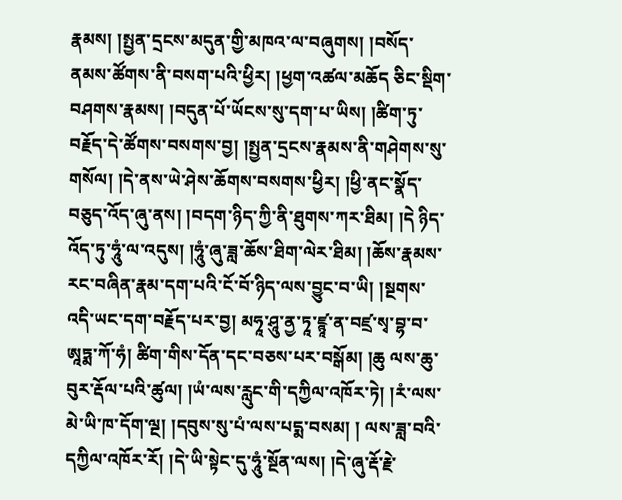རྣམས། །སྤྱན་དྲངས་མདུན་གྱི་མཁའ་ལ་བཞུགས། །བསོད་ནམས་ཚོགས་ནི་བསག་པའི་ཕྱིར། །ཕྱག་འཚལ་མཆོད ཅིང་སྡིག་བཤགས་རྣམས། །བདུན་པོ་ཡོངས་སུ་དག་པ་ཡིས། །ཚིག་ཏུ་བརྗོད་དེ་ཚོགས་བསགས་བྱ། །སྤྱན་དྲངས་རྣམས་ནི་གཤེགས་སུ་གསོལ། །དེ་ནས་ཡེ་ཤེས་ཆོགས་བསགས་ཕྱིར། །ཕྱི་ནང་སྣོད་བཅུད་འོད་ཞུ་ནས། །བདག་ཉིད་ཀྱི་ནི་ཐུགས་ཀར་ཐིམ། །དེ ཉིད་འོད་ཏུ་ཧཱུཾ་ལ་འདུས། །ཧཱུཾ་ཞུ་ཟླ་ཆོས་ཐིག་ལེར་ཐིམ། །ཆོས་རྣམས་རང་བཞིན་རྣམ་དག་པའི་ངོ་བོ་ཉིད་ལས་བྱུང་བ་ཡི། །སྔགས་འདི་ཡང་དག་བརྗོད་པར་བྱ། མཧཱ་ཤཱུ་ནྱ་ཏཱ་ཛྙཱ་ན་བཛྲ་སྭ་བྷ་བ་ཨཱཏྨ་ཀོ་ཧཾ། ཚིག་གིས་དོན་དང་བཅས་པར་བསྒོམ། །ཆུ ལས་ཆུ་བུར་རྡོལ་པའི་ཚུལ། །ཡཾ་ལས་རླུང་གི་དཀྱིལ་འཁོར་ཏེ། །རཾ་ལས་མེ་ཡི་ཁ་དོག་ལྔ། །དབུས་སུ་པཾ་ལས་པདྨ་བསམ། ། ལས་ཟླ་བའི་དཀྱིལ་འཁོར་རོ། །དེ་ཡི་སྟེང་དུ་ཧཱུཾ་སྔོན་ལས། །དེ་ཞུ་རྡོ་རྗེ་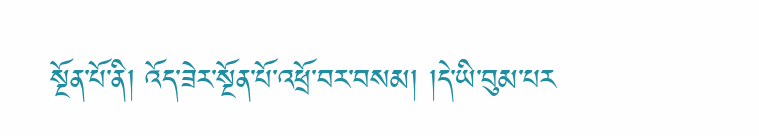སྔོན་པོ་ནི། འོད་ཟེར་སྔོན་པོ་འཕྲོ་བར་བསམ། །དེ་ཡི་བུམ་པར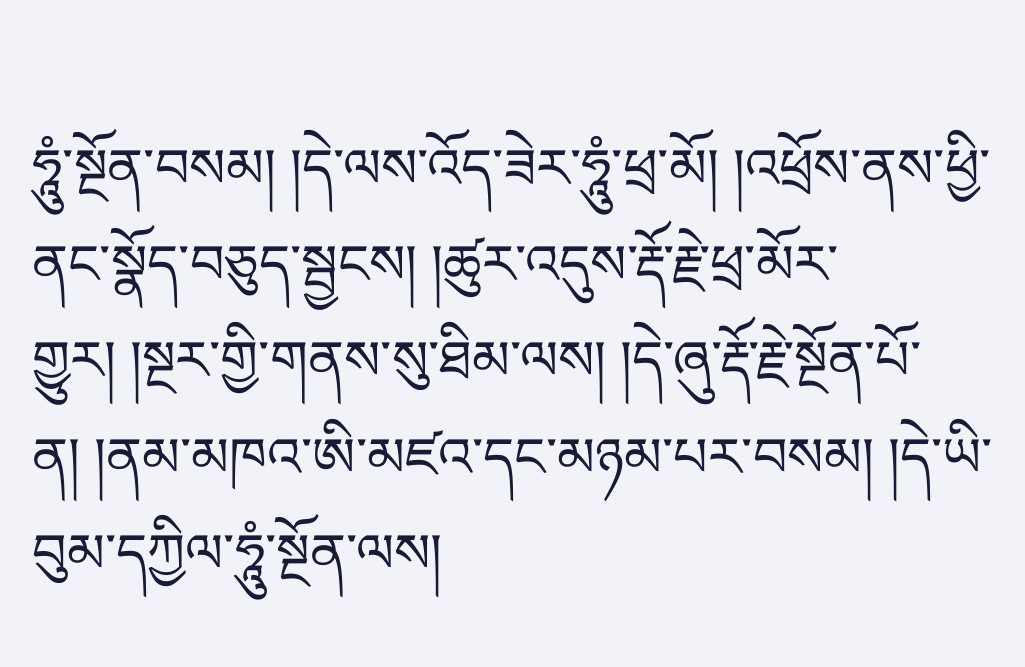ཧཱུཾ་སྔོན་བསམ། །དེ་ལས་འོད་ཟེར་ཧཱུཾ་ཕྲ་མོ། །འཕྲོས་ནས་ཕྱི་ནང་སྣོད་བཅུད་སྦྱངས། །ཚུར་འདུས་རྡོ་རྗེ་ཕྲ་མོར་གྱུར། །སྔར་གྱི་གནས་སུ་ཐིམ་ལས། །དེ་ཞུ་རྡོ་རྗེ་སྔོན་པོ་ན། །ནམ་མཁའ་ཨི་མཛའ་དང་མཉམ་པར་བསམ། །དེ་ཡི་བུམ་དཀྱིལ་ཧཱུཾ་སྔོན་ལས།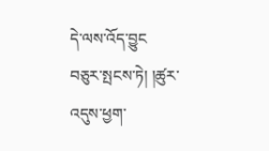དེ་ལས་འོད་བྱུང བཅུར་སྤངས་ཏེ། །ཚུར་འདུས་ཕྱག་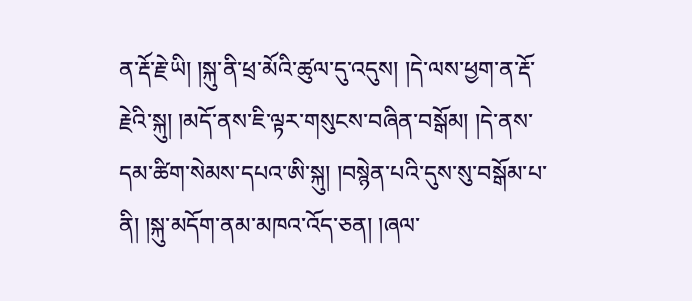ན་རྡོ་རྗེ་ཡི། །སྐུ་ནི་ཕྲ་མོའི་ཚུལ་དུ་འདུས། །དེ་ལས་ཕྱག་ན་རྡོ་རྗེའི་སྐུ། །མདོ་ནས་ཇི་ལྟར་གསུངས་བཞིན་བསྒོམ། །དེ་ནས་དམ་ཚིག་སེམས་དཔའ་ཨི་སྐུ། །བསྙེན་པའི་དུས་སུ་བསྒོམ་པ་ནི། །སྐུ་མདོག་ནམ་མཁའ་འོད་ཅན། །ཞལ་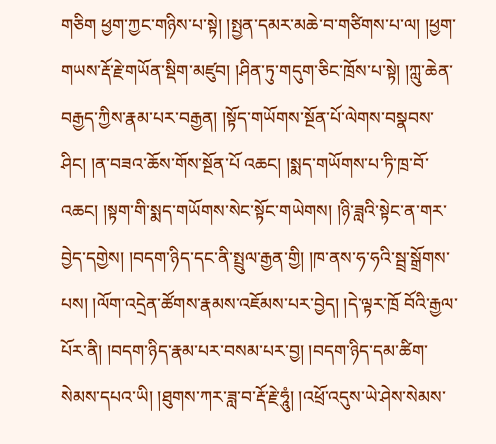གཅིག ཕྱག་ཀྱང་གཉིས་པ་སྟེ། །སྤྱན་དམར་མཆེ་བ་གཙིགས་པ་ལ། །ཕྱག་གཡས་རྡོ་རྗེ་གཡོན་སྡིག་མཛུབ། །ཤིན་ཏུ་གདུག་ཅིང་ཁྲོས་པ་སྟེ། །ཀླུ་ཆེན་བརྒྱད་ཀྱིས་རྣམ་པར་བརྒྱན། །སྟོད་གཡོགས་སྔོན་པོ་ལེགས་བསྣབས་ཤིང། །ན་བཟའ་ཆོས་གོས་སྔོན་པོ འཆང། །སྨད་གཡོགས་པ་ཏི་ཁྲ་བོ་འཆང། །སྟག་གི་སྨད་གཡོགས་སེང་སྟོང་གཡེགས། །ཉི་ཟླའི་སྟེང་ན་གར་བྱེད་དགྱེས། །བདག་ཉིད་དང་ནི་སྤྲུལ་རྒྱན་གྱི། །ཁ་ནས་ཧ་ཧའི་སྦྲ་སྒྲོགས་པས། །ལོག་འདྲེན་ཚོགས་རྣམས་འཇོམས་པར་བྱེད། །དེ་ལྟར་ཁྲོ བོའི་རྒྱལ་པོར་ནི། །བདག་ཉིད་རྣམ་པར་བསམ་པར་བྱ། །བདག་ཉིད་དམ་ཚིག་སེམས་དཔའ་ཡི། །ཐུགས་ཀར་ཟླ་བ་རྡོ་རྗེ་ཧཱུཾ། །འཕྲོ་འདུས་ཡེ་ཤེས་སེམས་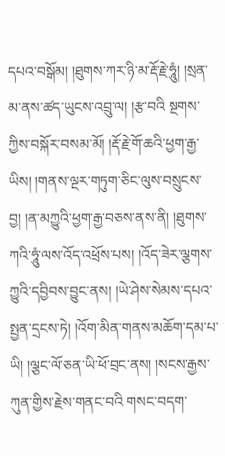དཔའ་བསྒོམ། །ཐུགས་ཀར་ཉི་མ་རྡོ་རྗེ་ཧཱུཾ། །སྲན་མ་ནས་ཚད་ཡུངས་འབྲུ་ལ། །རྩ་བའི སྔགས་ཀྱིས་བསྐོར་བསམ་མོ། །རྡོ་རྗེ་གོ་ཆའི་ཕྱག་རྒྱ་ཡིས། །གནས་ལྔར་གཏུག་ཅིང་ལུས་བསྲུངས་བྱ། །ན་མཀྱུའི་ཕྱག་རྒྱ་བཅས་ནས་ནི། །ཐུགས་ཀའི་ཧཱུཾ་ལས་འོད་འཕྲོས་པས། །འོད་ཟེར་ལྕགས་ཀྱུའི་དབྱིབས་བྱུང་ནས། །ཡེ་ཤེས་སེམས་དཔའ་སྤྱན་དྲངས་ཏེ། །འོག་མིན་གནས་མཆོག་དམ་པ་ཡི། །ལྕང་ལོ་ཅན་ཡི་ཕོ་བྲང་ནས། །སངས་རྒྱས་ཀུན་གྱིས་རྗེས་གནང་བའི གསང་བདག་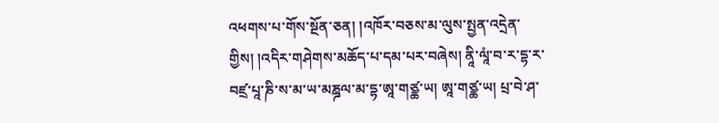འཕགས་པ་གོས་སྔོན་ཅན། །འཁོར་བཅས་མ་ལུས་སྤྱན་འདྲེན་གྱིས། །འདིར་གཤེགས་མཆོད་པ་དམ་པར་བཞེས། ནཱི་ལཱཾ་བ་ར་དྷ་ར་བཛྲ་པཱ་ཎི་ས་མ་ཡ་མཎྜལ་མ་དྷ་ཨཱ་གཙྪ་ཡ། ཨཱ་གཙྪ་ཡ། པྲ་བེ་ཤ་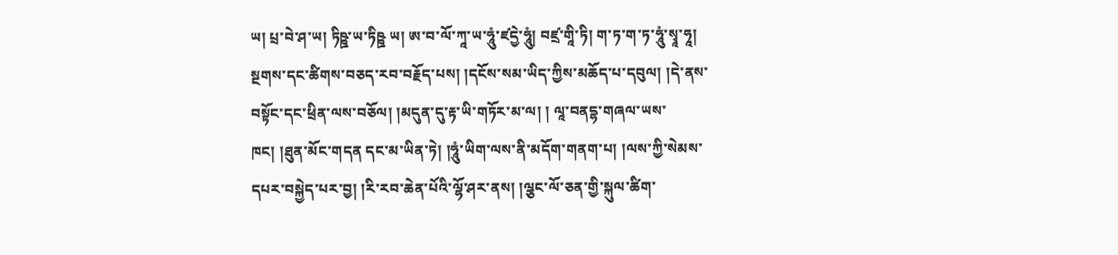ཡ། པྲ་བེ་ཤ་ཡ། ཏིཥྛ་ཡ་ཏིཥྛ ཡ། ཨ་བ་ལོ་ཀཱ་ཡ་ཧཱུཾ་ཛདྱེ་ཧཱུཾ། བཛྲ་གཱི་ཏི། ག་ཏ་ག་ཏ་ཧཱུཾ་སྭཱ་ཧཱ། སྔགས་དང་ཚིགས་བཅད་རབ་བརྗོད་པས། །དངོས་སམ་ཡིད་ཀྱིས་མཆོད་པ་དབུལ། །དེ་ནས་བསྟོང་དང་ཕྲིན་ལས་བཅོལ། །མདུན་དུ་རྟ་ཡི་གཏོར་མ་ལ། ། ལཱ་བནདྷ་གཞལ་ཡས་ཁང། །ཐུན་མོང་གདན དང་མ་ཡིན་ཏེ། །ཧཱུཾ་ཡིག་ལས་ནི་མདོག་གནག་པ། །ལས་ཀྱི་སེམས་དཔར་བསྐྱེད་པར་བྱ། །རི་རབ་ཆེན་པོའི་ལྷོ་ཤར་ནས། །ལྕང་ལོ་ཅན་གྱི་སྐུལ་ཚིག་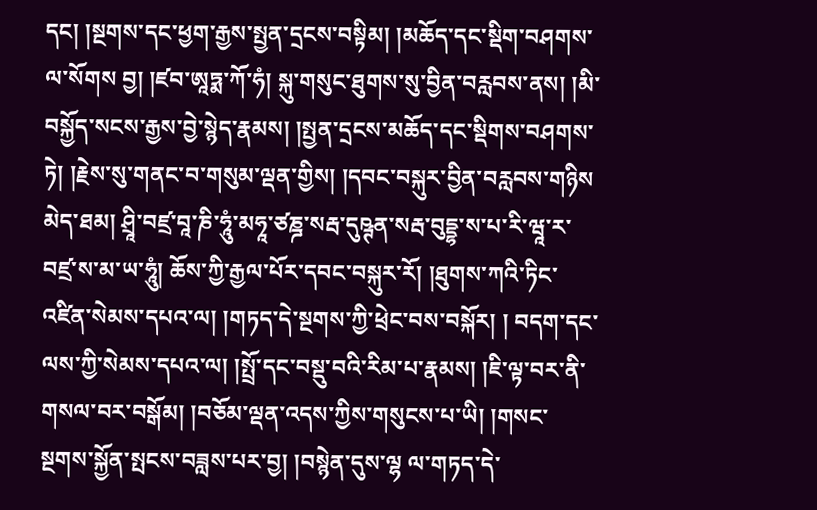དང། །སྔགས་དང་ཕྱག་རྒྱས་སྤྱན་དྲངས་བསྟིམ། །མཆོད་དང་སྡིག་བཤགས་ལ་སོགས བྱ། །ཛབ་ཨཱཏྨ་ཀོ་ཧཾ། སྐུ་གསུང་ཐུགས་སུ་བྱིན་བརླབས་ནས། །མི་བསྐྱོད་སངས་རྒྱས་བྱེ་སྙེད་རྣམས། །སྤྱན་དྲངས་མཆོད་དང་སྡིགས་བཤགས་ཏེ། །རྗེས་སུ་གནང་བ་གསུམ་ལྡན་གྱིས། །དབང་བསྐུར་བྱིན་བརླབས་གཉིས མེད་ཐམ། ཤྲཱི་བཛྲ་བཱ་ཎི་ཧཱུཾ་མཧཱ་ཙཎྜ་སརྦ་དུཥྚན་སརྦ་བུདྡྷ་ས་པ་རི་ཝཱ་ར་བཛྲ་ས་མ་ཡ་ཧཱུཾ། ཆོས་ཀྱི་རྒྱལ་པོར་དབང་བསྐུར་རོ། །ཐུགས་ཀའི་ཏིང་འཛིན་སེམས་དཔའ་ལ། །གཏད་དེ་སྔགས་ཀྱི་ཕྲེང་བས་བསྐོར། ། བདག་དང་ལས་ཀྱི་སེམས་དཔའ་ལ། །སྤྲོ་དང་བསྡུ་བའི་རིམ་པ་རྣམས། །ཇི་ལྟ་བར་ནི་གསལ་བར་བསྒོམ། །བཅོམ་ལྡན་འདས་ཀྱིས་གསུངས་པ་ཡི། །གསང་སྔགས་སྐྱོན་སྤངས་བཟླས་པར་བྱ། །བསྙེན་དུས་ལྷ ལ་གཏད་དེ་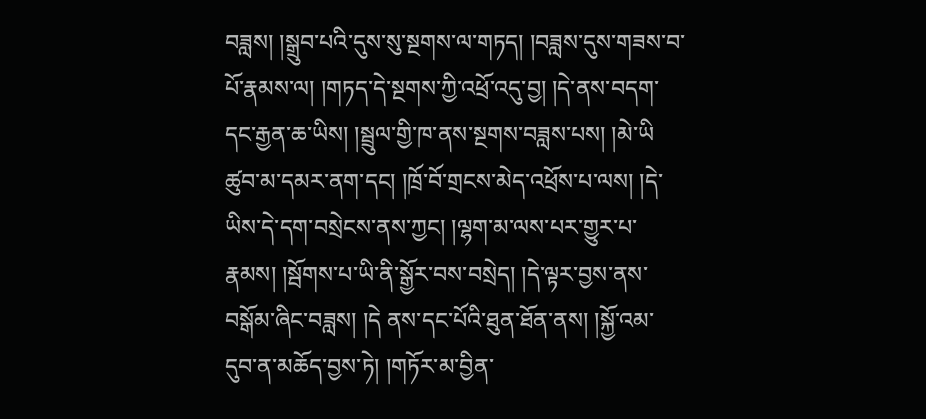བཟླས། །སྒྲུབ་པའི་དུས་སུ་སྔགས་ལ་གཏད། །བཟླས་དུས་གཟས་བ་པོ་རྣམས་ལ། །གཏད་དེ་སྔགས་ཀྱི་འཕྲོ་འདུ་བྱ། །དེ་ནས་བདག་དང་རྒྱན་ཆ་ཡིས། །སྦྲུལ་གྱི་ཁ་ནས་སྔགས་བཟླས་པས། །མེ་ཡི ཚུབ་མ་དམར་ནག་དང། །ཁྲོ་བོ་གྲངས་མེད་འཕྲོས་པ་ལས། །དེ་ཡིས་དེ་དག་བསྲེངས་ནས་ཀྱང། །ལྷག་མ་ལས་པར་གྱུར་པ་རྣམས། །སྦོགས་པ་ཡི་ནི་སྒྱོར་བས་བསྲེད། །དེ་ལྟར་བྱས་ནས་བསྒོམ་ཞིང་བཟླས། །དེ ནས་དང་པོའི་ཐུན་ཐོན་ནས། །སྐྱོ་འམ་དུབ་ན་མཆོད་བྱས་ཏེ། །གཏོར་མ་བྱིན་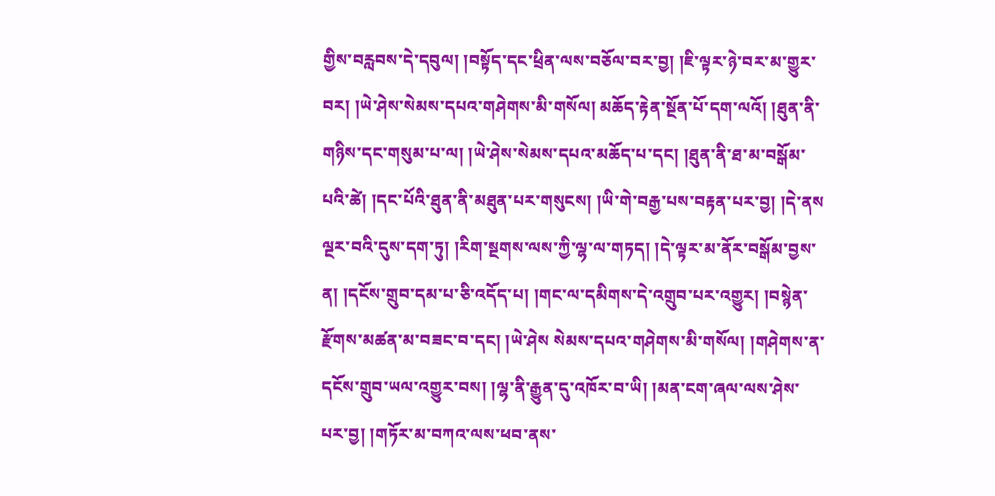གྱིས་བརླབས་དེ་དབུལ། །བསྟོད་དང་ཕྲིན་ལས་བཅོལ་བར་བྱ། །ཇི་ལྟར་ཉེ་བར་མ་གྱུར་བར། །ཡེ་ཤེས་སེམས་དཔའ་གཤེགས་མི་གསོལ། མཆོད་རྟེན་སྔོན་པོ་དག་ལའོ། །ཐུན་ནི་གཉིས་དང་གསུམ་པ་ལ། །ཡེ་ཤེས་སེམས་དཔའ་མཆོད་པ་དང། །ཐུན་ནི་ཐ་མ་བསྒོམ་པའི་ཚེ། །དང་པོའི་ཐུན་ནི་མཐུན་པར་གསུངས། །ཡི་གེ་བརྒྱ་པས་བརྟན་པར་བྱ། །དེ་ནས ལྔར་བའི་དུས་དག་ཏུ། །རིག་སྔགས་ལས་ཀྱི་ལྷ་ལ་གཏད། །དེ་ལྟར་མ་ནོར་བསྒོམ་བྱས་ན། །དངོས་གྲུབ་དམ་པ་ཅི་འདོད་པ། །གང་ལ་དམིགས་དེ་འགྲུབ་པར་འགྱུར། །བསྙེན་རྫོགས་མཚན་མ་བཟང་བ་དང། །ཡེ་ཤེས སེམས་དཔའ་གཤེགས་མི་གསོལ། །གཤེགས་ན་དངོས་གྲུབ་ཡལ་འགྱུར་བས། །ལྷ་ནི་རྒྱུན་དུ་འཁོར་བ་ཡི། །མན་ངག་ཞལ་ལས་ཤེས་པར་བྱ། །གཏོར་མ་བཀའ་ལས་ཕབ་ནས་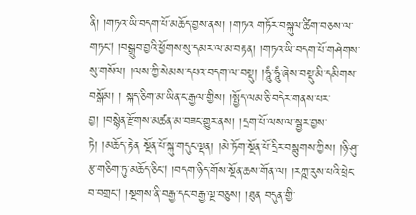ནི། །གཏའ་ཡི་བདག་པོ་མཆོད་བྱས་ནས། །གཏའ གཏོར་བསྐུལ་ཚིག་བཅས་ལ་གཏང། །བསྒྲུབ་བྱའི་ཕྱོགས་སུ་དམར་ལ་མ་བརྟན། །གཏའ་ཡི་བདག་པོ་གཤེགས་སུ་གསོལ། །ལས་ཀྱི་སེམས་དཔའ་བདག་ལ་བསྡུ། །ཧཱུཾ་ཧཱུཾ་ཞེས་བསྡུ་མི་དམིགས་བསྒོམ། ། སྐད་ཅིག་མ་ཡིན་ང་རྒྱལ་གྱིས། །སྤྱོད་ལམ་ཅི་བདེར་གནས་པར་བྱ། །བསྙེན་རྫོགས་མཚན་མ་བཟང་གྱུར་ནས། །དྲག་པོ་ལས་ལ་སྦྱར་བྱས་ཏེ། །མཆོད་རྟེན སྔོན་པོ་སྐུ་གདུང་ལྡན། །མེ་ཏོག་སྔོན་པོ་དྲིར་བསྙུགས་ཀྱིས། །ཉི་ཤུ་རྩ་གཅིག་ཏུ་མཆོད་ཅིང། །བདག་ཉིད་གོས་སྔོན་ཆས་གོན་ལ། །རཀྵ་རུས་པའི་ཕྲེང་བ་བགྲང། །སྔགས་ནི་བརྒྱ་དང་བརྒྱ་ལྔ་བཅུས། །ཐུན བདུན་གྱི་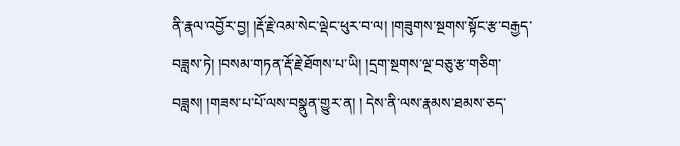ནི་རྣལ་འབྱོར་བྱ། །རྡོ་རྗེ་འམ་སེང་ལྡེང་ཕུར་བ་ལ། །གཟུགས་སྔགས་སྟོང་རྩ་བརྒྱད་བཟླས་ཏེ། །བསམ་གཏན་རྡོ་རྗེ་ཐོགས་པ་ཡི། །དྲག་སྔགས་ལྔ་བཅུ་རྩ་གཅིག་བཟླས། །གཟས་པ་པོ་ལས་བསྣུན་གྱུར་ན། ། དེས་ནི་ལས་རྣམས་ཐམས་ཅད་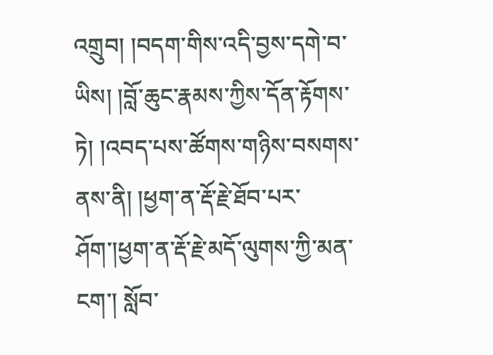འགྲུབ། །བདག་གིས་འདི་བྱས་དགེ་བ་ཡིས། །བློ་ཆུང་རྣམས་ཀྱིས་དོན་རྟོགས་ཏེ། །འབད་པས་ཚོགས་གཉིས་བསགས་ནས་ནི། །ཕྱག་ན་རྡོ་རྗེ་ཐོབ་པར་ཤོག་།ཕྱག་ན་རྡོ་རྗེ་མདོ་ལུགས་ཀྱི་མན་ངག་། སློབ་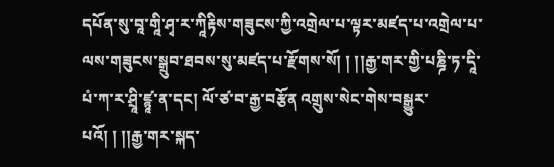དཔོན་སུ་བཱ་གཱི་ཤྭ་ར་ཀཱིརྟིས་གཟུངས་ཀྱི་འགྲེལ་པ་ལྟར་མཛད་པ་འགྲེལ་པ་ལས་གཟུངས་སྒྲུབ་ཐབས་སུ་མཛད་པ་རྫོགས་སོ། ། །།རྒྱ་གར་གྱི་པཎྜི་ཏ་དཱི་པཾ་ཀ་ར་ཤྲཱི་ཛྙཱ་ན་དང། ལོ་ཙ་བ་རྒྱ་བརྩོན འགྲུས་སེང་གེས་བསྒྱུར་པའོ། ། །།རྒྱ་གར་སྐད་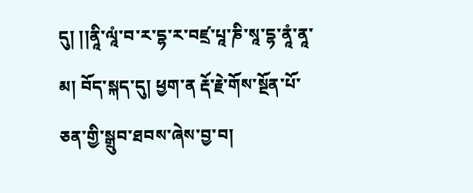དུ། །།ནཱི་ལཱཾ་བ་ར་དྷ་ར་བཛྲ་པཱ་ཎི་སཱ་དྷ་ནཱཾ་ནཱ་མ། བོད་སྐད་དུ། ཕྱག་ན རྡོ་རྗེ་གོས་སྔོན་པོ་ཅན་གྱི་སྒྲུབ་ཐབས་ཞེས་བྱ་བ།